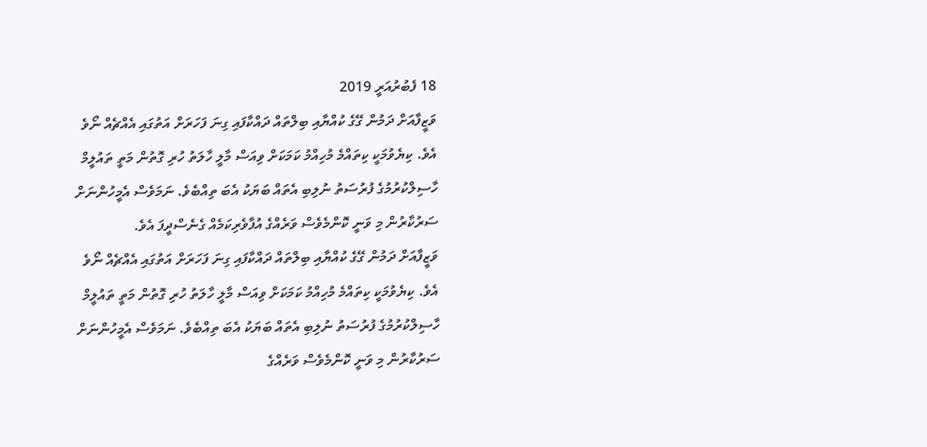18 ފެބުރުއަރީ 2019
ވަޒީފާއަށް ދަމުން ގޭގެ ކުއްޔާއި ބިލްތައް ދައްކާފައި ގިނަ ފަހަރަށް އަތުގައި އެއްޗެއް ނޯވެ އެވެ. ކިޔެވުމަކީ ކިތައްމެ މުހިއްމު ކަމަކަށް ވިއަސް މާލީ ހާލަތު ހުރި ގޮތުން މަތީ ތައުލީމް ހާސިލްކުރުމުގެ ފުރުސަތު ނުލިބި އެތައް ބަޔަކު އެބަ ތިއްބެވެ. ނަމަވެސް އެމީހުންނަށް ސަރުކާރުން މި ވަނީ ކޮންމެވެސް ވަރެއްގެ އުފާވެރިކަމެއް ގެނެސްދީފަ އެވެ.
ވަޒީފާއަށް ދަމުން ގޭގެ ކުއްޔާއި ބިލްތައް ދައްކާފައި ގިނަ ފަހަރަށް އަތުގައި އެއްޗެއް ނޯވެ އެވެ. ކިޔެވުމަކީ ކިތައްމެ މުހިއްމު ކަމަކަށް ވިއަސް މާލީ ހާލަތު ހުރި ގޮތުން މަތީ ތައުލީމް ހާސިލްކުރުމުގެ ފުރުސަތު ނުލިބި އެތައް ބަޔަކު އެބަ ތިއްބެވެ. ނަމަވެސް އެމީހުންނަށް ސަރުކާރުން މި ވަނީ ކޮންމެވެސް ވަރެއްގެ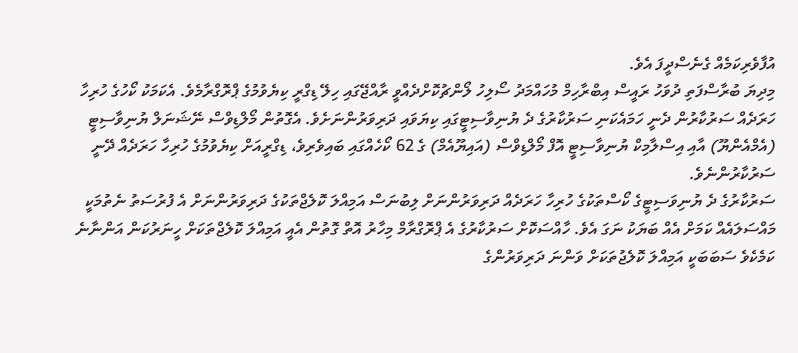އުފާވެރިކަމެއް ގެނެސްދީފަ އެވެ.
މިދިޔަ ބުރާސްފަތި ދުވަހު ރައީސް އިބްރާހިމް މުހައްމަދު ސޯލިހު ލޯންޗުކޮށްދެއްވީ ރާއްޖޭގައި ހިލޭ ޑިގްރީ ކިޔެވުމުގެ ޕްރޮގްރާމެވެ. އެކަމަކު ކޯހުގެ ހުރިހާ ހަރަދެއް ސަރުކާރުން ދެނީ ހަމައެކަނި ސަރުކާރުގެ ދެ ޔުނިވާސިޓީގައި ކިޔަވައި ދަރިވަރުންނަށެވެ. އެގޮތުން މޯލްޑިވްސް ނޭޝަނަލް ޔުނިވާސިޓީ (އެމްއެންޔޫ) އާއި އިސްލާމިކް ޔުނިވާސިޓީ އޮފް މޯލްޑިވްސް (އައިޔޫއެމް) ގެ 62 ކޯހެއްގައި ބައިވެރިވެ، ޑިގްރީއަށް ކިޔެވުމުގެ ހުރިހާ ހަރަދެއް ދޭނީ ސަރުކާރުންނެވެ.
ސަރުކާރުގެ ދެ ޔުނިވަސިޓީގެ ކޯސްތަކުގެ ހުރިހާ ހަރަދެއް ދަރިވަރުންނަށް ލިބުނަސް އަމިއްލަ ކޮލެޖްތަކުގެ ދަރިވަރުންނަށް އެ ފުރުސަތު ނެތުމަކީ މައްސަލައެއް ކަމަށް އެއް ބަޔަކު ނަގަ އެވެ. ހާއްސަކޮށް ސަރުކާރުގެ އެ ޕްރޮގްރާމް މިހާރު އޮތް ގޮތުން އެއީ އަމިއްލަ ކޮލެޖްތަކަށް ހީނަރުކަން އަންނާނެ ކަމެކެވެ ސަބަބަކީ އަމިއްލަ ކޮލެޖުތަކަށް ވަންނަ ދަރިވަރުންގެ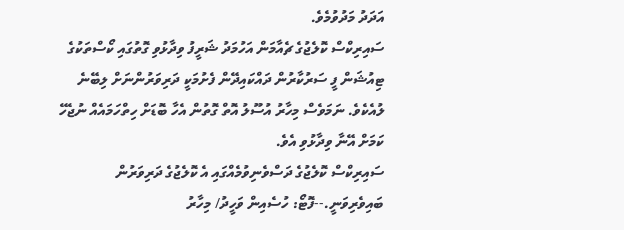އަދަދު މަދުވުމެވެ.
ސައިރިކްސް ކޮލެޖުގެ ޗެއާމަން އަހުމަދު ޝަރީފު ވިދާޅުވި ގޮތުގައި ކޯސްތަކުގެ ޓިއުޝަން ފީ ސަރުކާރުން ދައްކައިދޭން ފެށުމަކީ ދަރިވަރުންނަށް ލިބޭނެ ލުއެކެވެ. ނަމަވެސް މިހާރު އުސޫލު އޮތް ގޮތުން އެހާ ބޮޑަށް ހިތްހަމައެއް ނުޖެހޭ ކަމަށް އޭނާ ވިދާޅުވި އެވެ.
ސައިރިކްސް ކޮލެޖުގެ ދަސްވެނިވުމެއްގައި އެ ކޮލެޖުގެ ދަރިވަރުން ބައިވެރިވަނީ.--ފޮޓޯ: ހުސެއިން ވަހީދު/ މިހާރު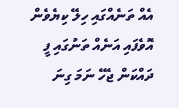އެއް ތަނެއްގައި ހިލޭ ކިޔެވެން އޮވެފައި އަނެއް ތަނުގައި ފީ ދައްކަން ޖެހޭ ނަމަ ގިނަ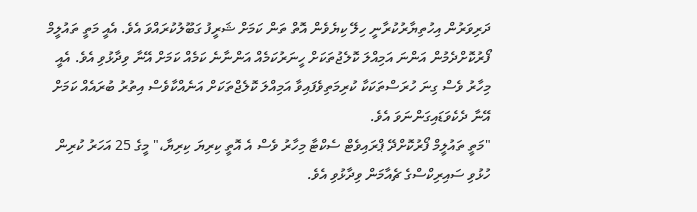ދަރިވަރުން އިހުތިޔާރުކުރާނީ ހިލޭ ކިޔެވެން އޮތް ތަން ކަމަށް ޝަރީފު ގަބޫލުކުރައްވަ އެވެ. އެއީ މަތީ ތައުލީމް ފޯރުކޮށްދެމުން އަންނަ އަމިއްލަ ކޮލެޖުތަކަށް ހީނަރުކަމެއް އަންނާނެ ކަމެއް ކަމަށް އޭނާ ވިދާޅުވި އެވެ. އެއީ މިހާރު ވެސް ގިނަ ހުރަސްތަކަކާ ކުރިމަތިވެފައިވާ އަމިއްލަ ކޮލެޖްތަކަށް އަނެއްކާވެސް އިތުރު ބުރައެއް ކަމަށް އޭނާ ދެކެވަޑައިގަންނަވަ އެވެ.
"މަތީ ތައުލީމް ފޯރުކޮށްދޭ ޕްރައިވެޓް ސެކްޓާ މިހާރު ވެސް އެ އޮތީ ކިރިޔަ ކިރިޔާ،" މީގެ 25 އަހަރު ކުރިން ހުޅުވި ސައިރިކްސްގެ ޗެއާމަން ވިދާޅުވި އެވެ.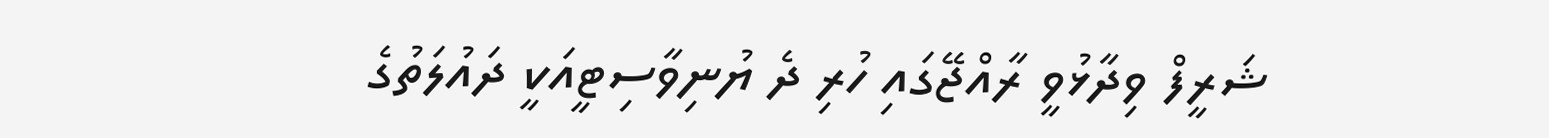ޝަރީފް ވިދާޅުވީ ރާއްޖޭގައި ހުރި ދެ ޔުނިވާސިޓީއަކީ ދައުލަތުގެ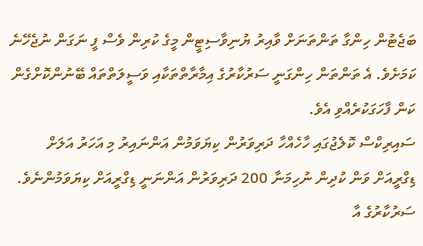ބަޖެޓުން ހިންގާ ތަންތަނަށް ވާއިރު ޔުނިވާސިޓީން މީގެ ކުރިން ވެސް ފީ ނަގަން ނުޖެހޭނެ ކަމަށެވެ. އެ ތަންތަން ހިންގަނީ ސަރުކާރުގެ އިމާރާތްތަކާއި ވަސީލަތްތައް ބޭނުންކޮށްގެން ކަން ފާހަގަކުރެއްވި އެވެ.
ސައިރިކްސް ކޮލެޖުގައި ހާހެއްހާ ދަރިވަރުން ކިޔަވަމުން އަންނައިރު މި އަހަރު އަލަށް ޑިގްރީއަށް ވަން ކުދިން ނުހިމަނާ 200 ދަރިވަރުން އަންނަނީ ޑިގްރީއަށް ކިޔަވަމުންނެވެ. ސަރުކާރުގެ އާ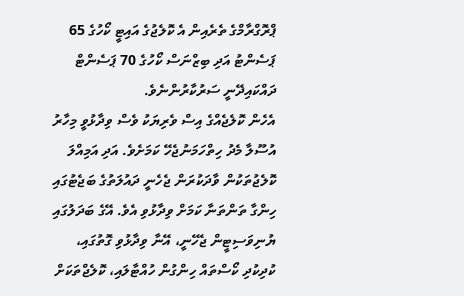ޕްރޮގްރާމްގެ ތެރެއިން އެ ކޮލެޖުގެ އައިޓީ ކޯހުގެ 65 ޕަސެންޓު އަދި ބިޒްނަސް ކޯހުގެ 70 ޕަސެންޓް ދައްކައިދޭނީ ސަރުކާރުންނެވެ.
އެހެން ކޮލެޖެއްގެ އިސް ވެރިޔަކު ވެސް ވިދާޅުވީ މިހާރު އުސޫލާ މެދު ހިތްހަމަނުޖެހޭ ކަމަށެވެ. އަދި އަމިއްލަ ކޮލެޖުތަކުން ވާދަކުރަން ޖެހެނީ ދައުލަތުގެ ބަޖެޓުގައި ހިންގާ ތަންތަނާ ކަމަށް ވިދާޅުވި އެވެ. އޭގެ ބަދަލުގައި ޔުނިވަސިޓީން ޖެހޭނީ، އޭނާ ވިދާޅުވި ގޮތުގައި، ކުދިކުދި ކޯސްތައް ހިންގުން ހުއްޓާލައި، ކޮލެޖްތަކަށް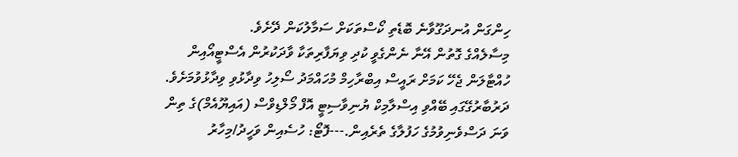ހިންގަން އުނދަގޫވާނެ ބޮޑެތި ކޯސްތަކަށް ސަމާލުކަން ދޭށެވެ.
މިސާލެއްގެ ގޮތުން އޭނާ ނެންގެވީ ކުދި ވިޔަފާރިތަކާ ވާދަކުރުން އެސްޓީއޯއިން ހުއްޓާލަން ޖެހޭ ކަމަށް ރައީސް އިބްރާހިމް މުހައްމަދު ސޯލިހު ވިދާޅުވި ވިދާޅުވުމަށެވެ.
ދަރުބާރުގޭގައި ބޭއްވި އިސްލާމިކް ޔުނިވާސިޓީ އޮފް މޯލްޑިވްސް (އައިޔޫއެމް)ގެ ތިން ވަނަ ދަސްވެނިވުމުގެ ހަފުލާގެ ތެރެއިން.---ފޮޓޯ: ހުސެއިން ވަހީދު/މިހާރު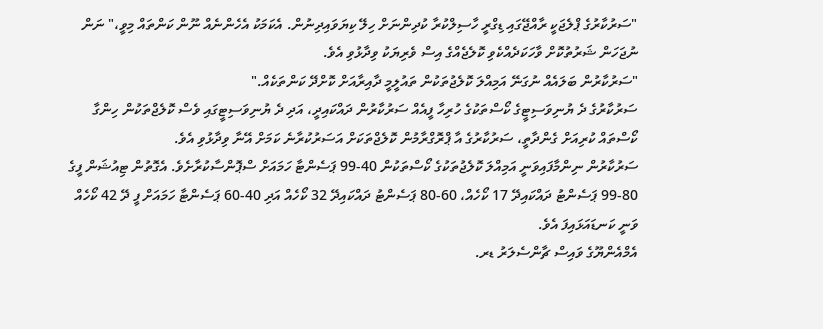"ސަރުކާރުގެ ޕްލެޖަކީ ރާއްޖޭގައި ޑިގްރީ ހާސިލްކުރާ ކުދިންނަށް ހިލޭ ކިޔަވައިދިނުން. އެކަމަކު އެހެންނެއް ނޫން ކަންތައް މިވީ،" ނަން ނުޖަހަން ޝަރުތުކޮށް ވާހަކަދެއްކެވި ކޮލެޖެއްގެ އިސް ވެރިޔަކު ވިދާޅުވި އެވެ.
"ސަރުކާރުން ބަލައެއް ނުގަނޭ އަމިއްލަ ކޮލެޖުތަކުން ތައުލީމީ ދާއިރާއަށް ކޮށްދޭ ކަންތަކެއް."
ސަރުކާރުގެ ދެ ޔުނިވަސިޓީގެ ކޯސްތަކުގެ ހުރިހާ ފީއެއް ސަރުކާރުން ދައްކައިދީ، އަދި ދެ ޔުނިވަސިޓީގައި ވެސް ކޮލެޖްތަކުން ހިންގާ ކޯސްތައް ކުރިއަށް ގެންދާތީ، ސަރުކާރުގެ އާ ޕްރޮގްރާމުން ކޮލެޖްތަކަށް އަސަރުކުރާނެ ކަމަށް އޭނާ ވިދާޅުވި އެވެ.
ސަރުކާރުން ނިންމާފައިވަނީ އަމިއްލަ ކޮލެޖުތަކުގެ ކޯސްތަކުން 40-99 ޕަސެންޓާ ހަމައަށް ސްޕޮންސާކުރާށެވެ. އެގޮތުން ޓިއުޝަން ފީގެ 80-99 ޕަސެންޓު ދައްކައިދޭ 17 ކޯހެއް، 60-80 ޕަސެންޓު ދައްކައިދޭ 32 ކޯހެއް އަދި 40-60 ޕަސެންޓާ ހަމައަށް ފީ ދޭ 42 ކޯހެއް ވަނީ ކަނޑައަޅައިފަ އެވެ.
އެމްއެންޔޫގެ ވައިސް ޗާންސެލަރު ޑރ.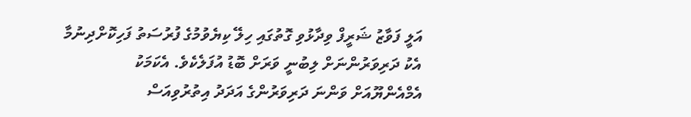އަލީ ފަވާޒު ޝަރީފް ވިދާޅުވި ގޮތުގައި ހިލޭ ކިޔެވުމުގެ ފުރުސަތު ފަހިކޮށްދިނުމާ އެކު ދަރިވަރުންނަށް ލިބުނީ ވަރަށް ބޮޑު އުފަލެކެވެ. އެކަމަކު އެމްއެންޔޫއަށް ވަންނަ ދަރިވަރުންގެ އަދަދު އިތުރުވިއަސް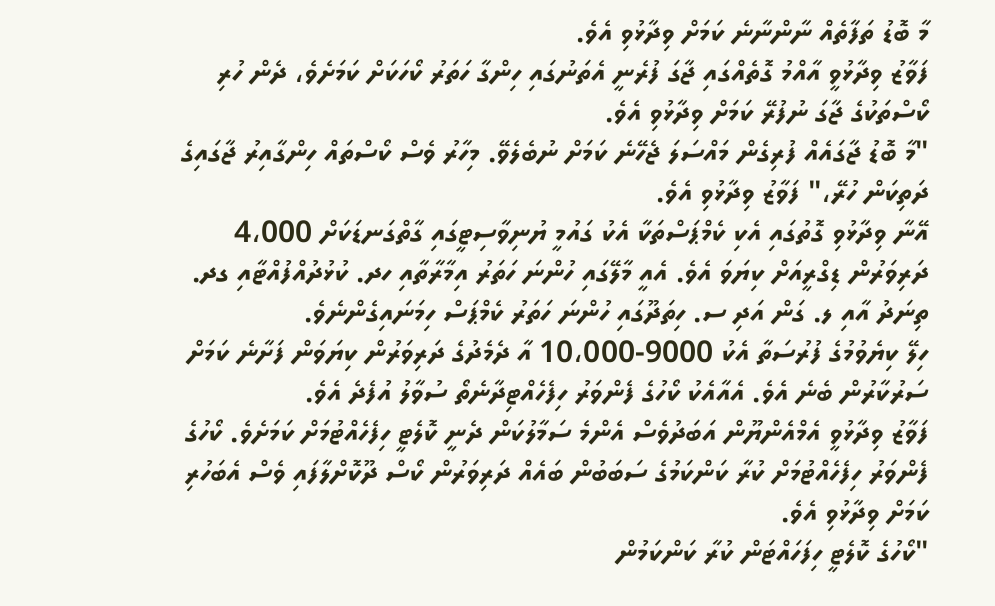މާ ބޮޑު ތަފާތެއް ނާންނާނެ ކަމަށް ވިދާޅުވި އެވެ.
ފަވާޒު ވިދާޅުވީ އާއްމު ގޮތެއްގައި ޖާގަ ފުރެނީ އެތަނުގައި ހިންގާ ހަތަރު ކޯހަކަށް ކަމަށެވެ، ދެން ހުރި ކޯސްތަކުގެ ޖާގަ ނުފުރޭ ކަމަށް ވިދާޅުވި އެވެ.
"މާ ބޮޑު ޖާގައެއް ފުރިގެން މައްސަލަ ޖެހޭނެ ކަމަށް ނުބެލެވޭ. މިހާރު ވެސް ކޯސްތައް ހިންގާއިރު ޖާގައިގެ ދަތިކަން ހުރޭ،" ފަވާޒު ވިދާޅުވި އެވެ.
އޭނާ ވިދާޅުވި ގޮތުގައި އެކި ކެމްޕަސްތަކާ އެކު ގައުމީ ޔުނިވާސިޓީގައި ގާތްގަނޑަކަށް 4،000 ދަރިވަރުން ޑިގްރީއަށް ކިޔަވަ އެވެ. އެއީ މާލޭގައި ހުންނަ ހަތަރު އިމާރާތާއި ހދ. ކުޅުދުއްފުއްޓާއި ގދ. ތިނަދު އާއި ލ. ގަން އަދި ސ. ހިތަދޫގައި ހުންނަ ހަތަރު ކެމްޕަސް ހިމަނައިގެންނެވެ.
ހިލޭ ކިޔެވުމުގެ ފުރުސަތާ އެކު 9000-10،000 އާ ދެމެދުގެ ދަރިވަރުން ކިޔަވަން ފަށާނެ ކަމަށް ސަރުކާރުން ބެނެ އެވެ. އެއާއެކު ކޯހުގެ ފެންވަރު ހިފެހެއްޓިދާނެތޯ ސުވާލު އުފެދެ އެވެ.
ފަވާޒު ވިދާޅުވީ އެމްއެންޔޫން އަބަދުވެސް އެންމެ ސަމާލުކަން ދެނީ ކޮލެޓީ ހިފެހެއްޓުމަށް ކަމަށެވެ. ކޯހުގެ ފެންވަރު ހިފެހެއްޓުމަށް ކުރާ ކަންކަމުގެ ސަބަބުން ބައެއް ދަރިވަރުން ކޯސް ދޫކޮށްލާފައި ވެސް އެބަހުރި ކަމަށް ވިދާޅުވި އެވެ.
"ކޯހުގެ ކޮލެޓީ ހިފަހައްޓަން ކުރާ ކަންކަމުން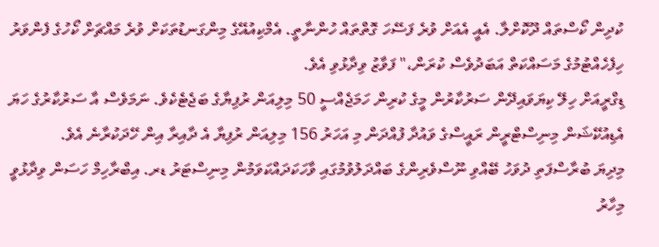ކުދިން ކޯސްތައް ދޫކޮށްލާ. އެއީ އެއަށް ވުރެ ފަސޭހަ ގޮތްތައް ހުންނާތީ. އެމްކިއުއޭގެ މިންގަނޑުތަކަށް ވުރެ މައްޗަށް ކޯހުގެ ފެންވަރު ހިފެހެއްޓުމުގެ މަސައްކަތް އަބަދުވެސް ކުރަން،" ފަވާޒު ވިދާޅުވި އެވެ.
ޑިގްރީއަށް ހިލޭ ކިޔަވައިދޭން ސަރުކާރުން މީގެ ކުރިން ހަމަޖެއްސީ 50 މިލިއަން ރުފިޔާގެ ބަޖެޓެކެވެ. ނަމަވެސް އާ ސަރުކާރުގެ ހަޔަ އެޑިއުކޭޝަން މިނިސްޓްރީން ރައީސްގެ ވައުދާ ފުއްދަން މި އަހަރު 156 މިލިއަން ރުފިޔާ އެ ދާއިރާ އިން ހޭދަކުރާނެ އެވެ.
މިދިޔަ ބުރާސްފަތި ދުވަހު ބޭއްވި ނޫސްވެރިންގެ ބައްދަލުވުމުގައި ވާހަކަދައްކަވަމުން މިނިސްޓަރު ޑރ. އިބްރާހިމް ހަސަން ވިދާޅުވީ މިހާރު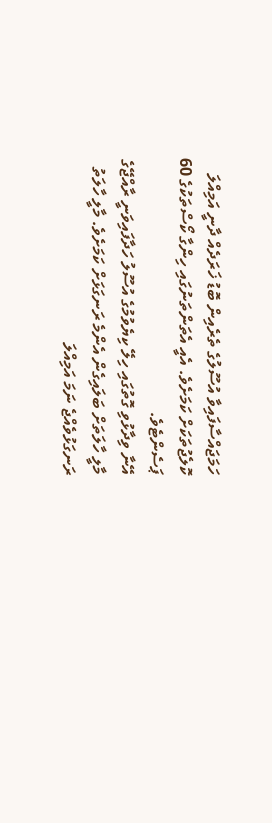ހަމަޖައްސާފައިވާ އުސޫލުގެ ތެރެއިން ބޮޑު ޚަރަދެއް ދާނީ އަމިއްލަ ކޮލެޖުތަކަށް ކަމަށެވެ. އެއީ އެތަންތަނުގައި ހިންގާ ކޯސްތަކުގެ 60 ޕަސެންޓެވެ.
އޭނާ ވިދާޅުވި ގޮތުގައި ހިލޭ ކިޔެވުމުގެ އުސޫލު ހަދާފައިވަނީ ރާއްޖޭގެ މާލީ ހާލަތަށް ބަލައިގެން އެންމެ ރަނގަޅަށް ކަމަށެވެ. މާލީ ހާލަތު ރަނގަޅުވެއްޖެ ނަމަ އަމިއްލަ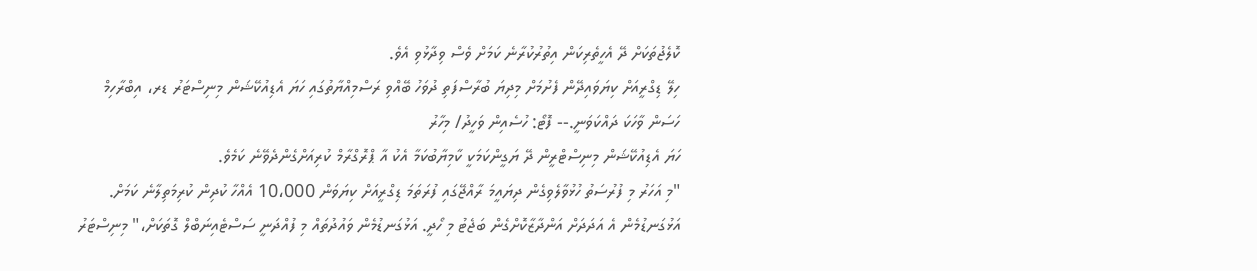ކޮލެޖުތަކަށް ދޭ އެހީތެރިކަން އިތުރުކުރާނެ ކަމަށް ވެސް ވިދާޅުވި އެވެ.
ހިލޭ ޑިގްރީއަށް ކިޔަވައިދޭން ފެށުމަށް މިދިޔަ ބުރާސްފަތި ދުވަހު ބޭއްވި ރަސްމިއްޔާތުގައި ހަޔަ އެޑިއުކޭޝަން މިނިސްޓަރު ޑރ، އިބްރާހިމް ހަސަން ވާހަކަ ދައްކަވަނީ.-- ފޮޓޯ: ހުސެއިން ވަހީދު/ މިހާރު
ހަޔަ އެޑިއުކޭޝަން މިނިސްޓްރީން ދޭ ޔަގީންކަމަކީ ކާމިޔާބުކަމާ އެކު އާ ޕްރޮގްރާމް ކުރިއަށްގެންދެވޭނެ ކަމެވެ.
"މި އަހަރު މި ފުރުސަތު ހުޅުވާލެވިގެން ދިޔައީމަ ރާއްޖޭގައި ފުރަތަމަ ޑިގްރީއަށް ކިޔަވަން 10،000 އެއްހާ ކުދިން ކުރިމަތިލާނެ ކަމަށް. އަޅުގަނޑުމެން އެ އަދަދަށް އަންދާޒާކޮށްގެން ބަޖެޓު މި ހޯދީ. އަޅުގަނޑުމެން ވައުދުތައް މި ފުއްދަނީ ސަސްޓެއިނަބްލް ގޮތަކަށް،" މިނިސްޓަރު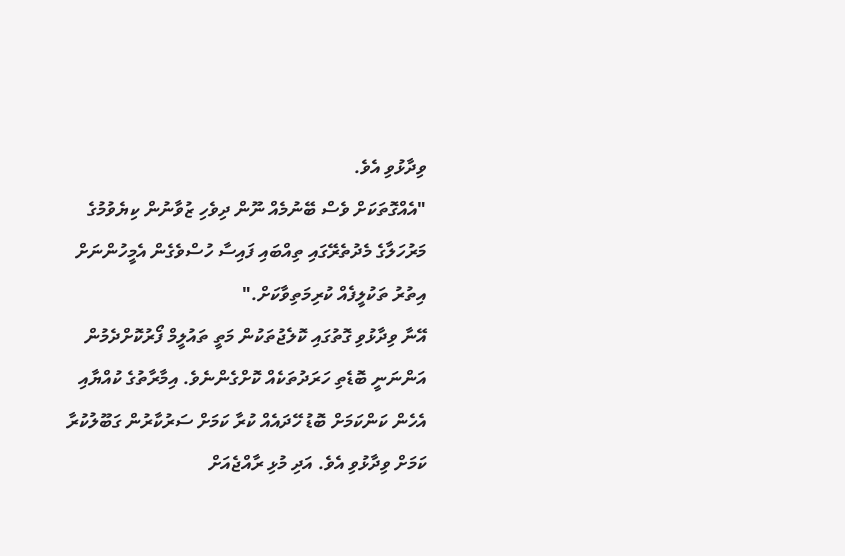ވިދާޅުވި އެވެ.
"އެއްގޮތަކަށް ވެސް ބޭނުމެއް ނޫން ދިވެހި ޒުވާނުން ކިޔެވުމުގެ މަރުހަލާގެ މެދުތެރޭގައި ތިއްބައި ފައިސާ ހުސްވެގެން އެމީހުންނަށް އިތުރު ތަކުލީފެއް ކުރިމަތިވާކަށް."
އޭނާ ވިދާޅުވި ގޮތުގައި ކޮލެޖުތަކުން މަތީ ތައުލީމް ފޯރުކޮށްދެމުން އަންނަނީ ބޮޑެތި ހަރަދުތަކެއް ކޮށްގެންނެވެ. އިމާރާތުގެ ކުއްޔާއި އެހެން ކަންކަމަށް ބޮޑު ހޭދައެއް ކުރާ ކަމަށް ސަރުކާރުން ގަބޫލުކުރާ ކަމަށް ވިދާޅުވި އެވެ. އަދި މުޅި ރާއްޖެއަށް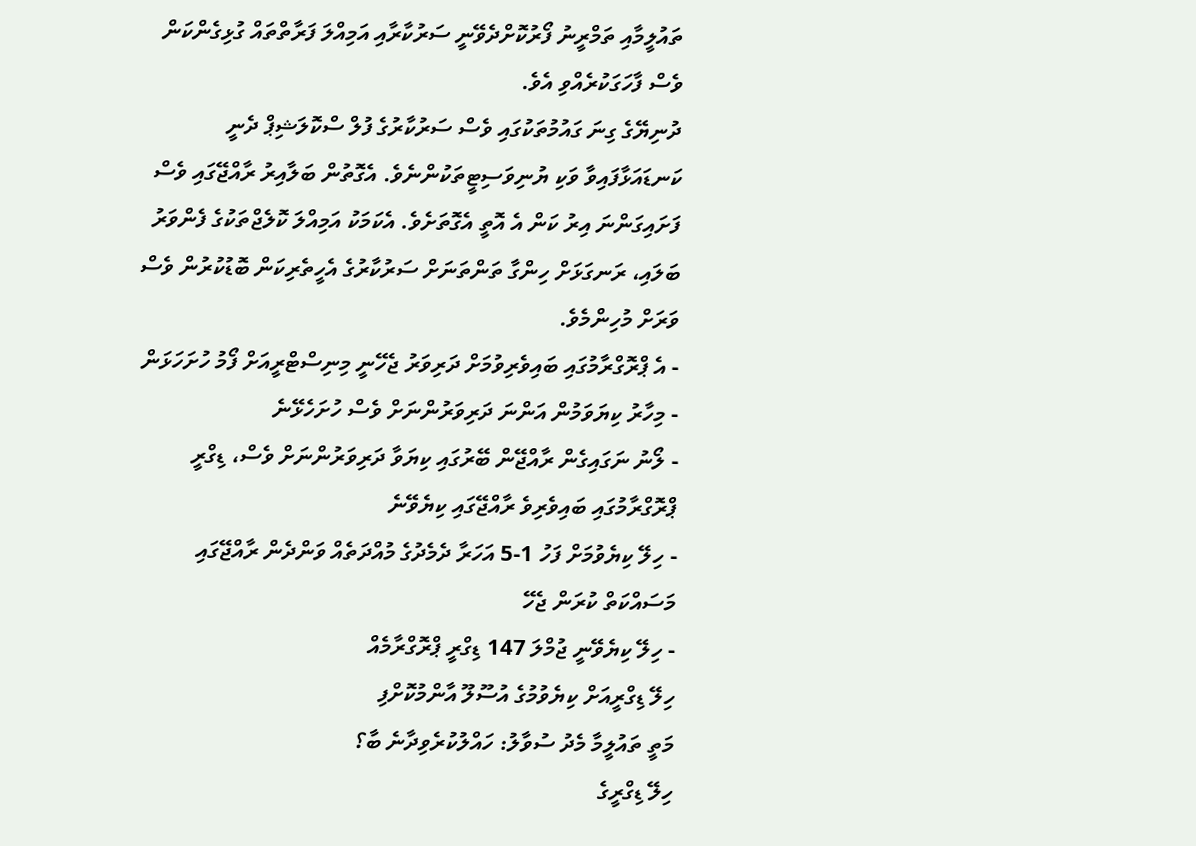ތައުލީމާއި ތަމްރީނު ފޯރުކޮށްދެވޭނީ ސަރުކާރާއި އަމިއްލަ ފަރާތްތައް ގުޅިގެންކަން ވެސް ފާހަގަކުރެއްވި އެވެ.
ދުނިޔޭގެ ގިނަ ގައުމުތަކުގައި ވެސް ސަރުކާރުގެ ފުލް ސްކޮލަޝިޕް ދެނީ ކަނޑައަޅާފައިވާ ވަކި ޔުނިވަސިޓީތަކުންނެވެ. އެގޮތުން ބަލާއިރު ރާއްޖޭގައި ވެސް ފަށައިގަންނަ އިރު ކަން އެ އޮތީ އެގޮތަށެވެ. އެކަމަކު އަމިއްލަ ކޮލެޖްތަކުގެ ފެންވަރު ބަލައި، ރަނގަޅަށް ހިންގާ ތަންތަނަށް ސަރުކާރުގެ އެހީތެރިކަން ބޮޑުކުރުން ވެސް ވަރަށް މުހިންމެވެ.
- އެ ޕްރޮގްރާމުގައި ބައިވެރިވުމަށް ދަރިވަރު ޖެހޭނީ މިނިސްޓްރީއަށް ފޯމު ހުށަހަޅަން
- މިހާރު ކިޔަވަމުން އަންނަ ދަރިވަރުންނަށް ވެސް ހުށަހެޅޭނެ
- ލޯނު ނަގައިގެން ރާއްޖޭން ބޭރުގައި ކިޔަވާ ދަރިވަރުންނަށް ވެސް، ޑިގްރީ ޕްރޮގްރާމުގައި ބައިވެރިވެ ރާއްޖޭގައި ކިޔެވޭނެ
- ހިލޭ ކިޔެވުމަށް ފަހު 1-5 އަހަރާ ދެމެދުގެ މުއްދަތެއް ވަންދެން ރާއްޖޭގައި މަސައްކަތް ކުރަން ޖެހޭ
- ހިލޭ ކިޔެވޭނީ ޖުމްލަ 147 ޑިގްރީ ޕްރޮގްރާމެއް
ހިލޭ ޑިގްރީއަށް ކިޔެވުމުގެ އުސޫލޫ އާންމުކޮށްފި
މަތީ ތައުލީމާ މެދު ސުވާލު: ހައްލުކުރެވިދާނެ ބާ؟
ހިލޭ ޑިގްރީގެ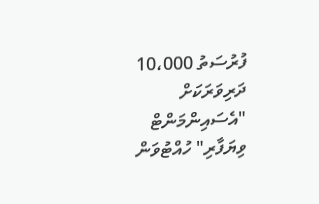ފުރުސަތު 10،000 ދަރިވަރަކަށް
"އެސައިންމަންޓް ވިޔަފާރި" ހުއްޓުވަން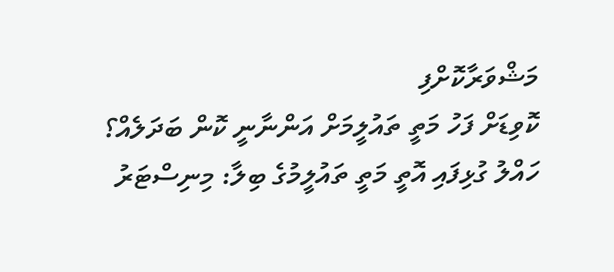މަޝްވަރާކޮށްފި
ކޮވިޑަށް ފަހު މަތީ ތައުލީމަށް އަންނާނީ ކޮން ބަދަލެއް؟
ހައްލު ގުޅިފައި އޮތީ މަތީ ތައުލީމުގެ ބިލާ: މިނިސްޓަރު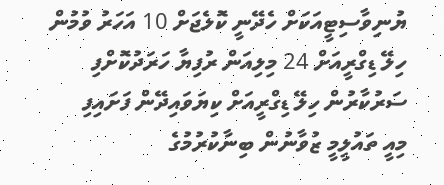ޔުނިވާސިޓީއަކަށް ހެދޭނީ ކޮލެޖަށް 10 އަހަރު ވުމުން
ހިލޭ ޑިގްރީއަށް 24 މިލިއަން ރުފިޔާ ހަރަދުކޮށްފި
ސަރުކާރުން ހިލޭ ޑިގްރީއަށް ކިޔަވައިދޭން ފަށައިފި
މިއީ ތައުލީމީ ޒުވާނުން ބިނާކުރުމުގެ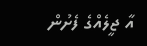އާ ޖީލެއްގެ ފެށުން